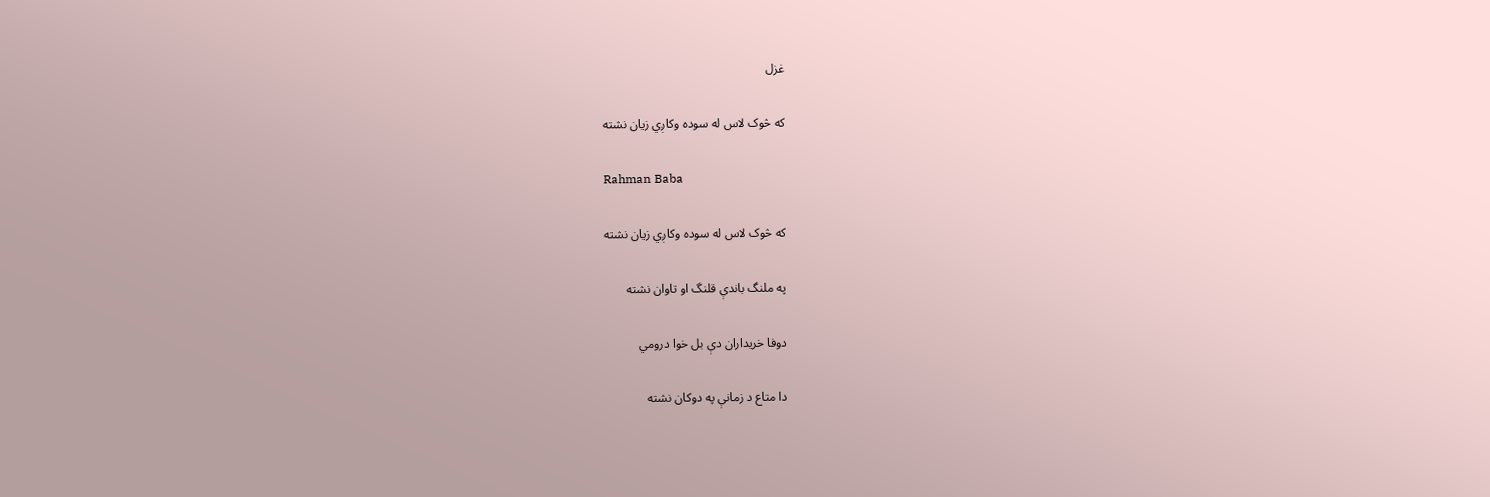غزل

که څوک لاس له سوده وکاږي زيان نشته

Rahman Baba

که څوک لاس له سوده وکاږي زيان نشته

په ملنگ باندې قلنگ او تاوان نشته

دوفا خريداران دې بل خوا درومي

دا متاع د زمانې په دوکان نشته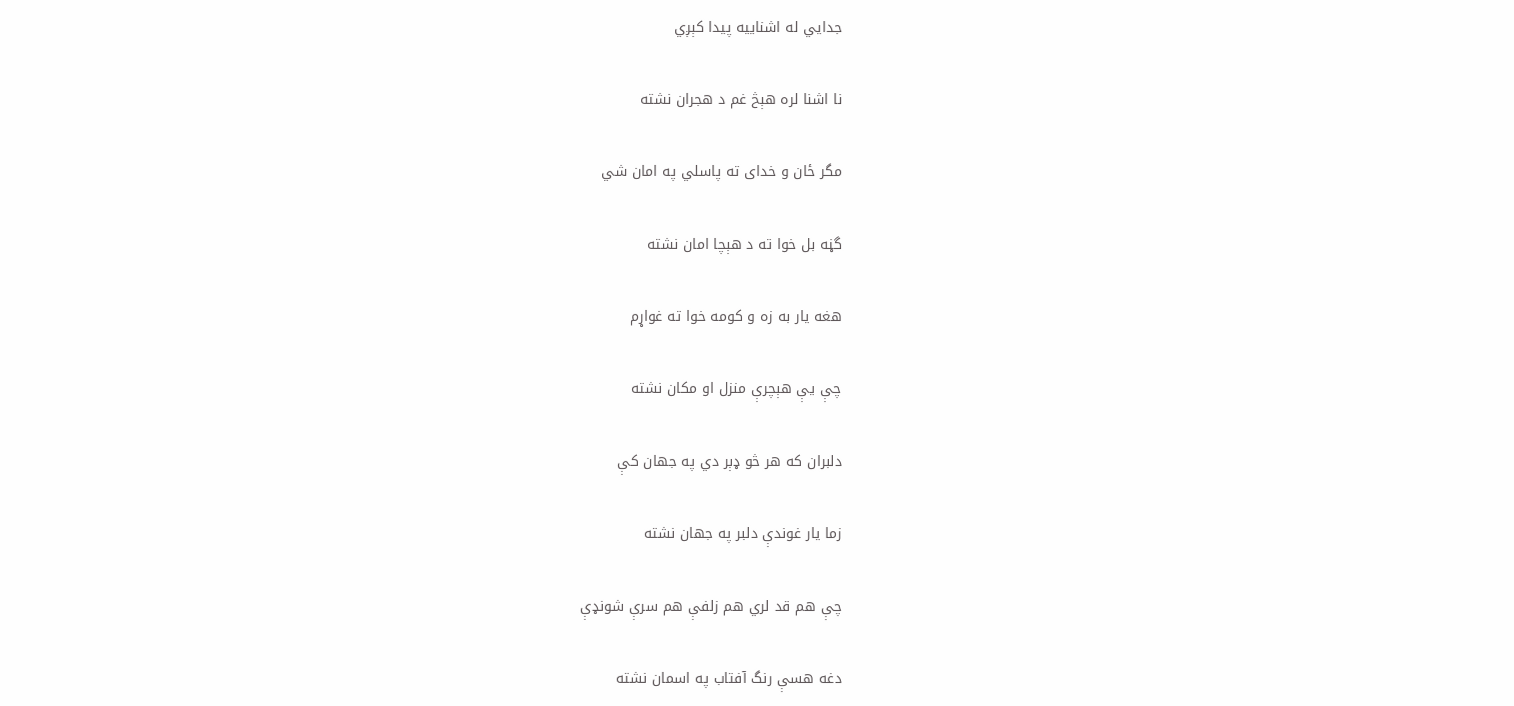جدايي له اشناييه پيدا کېږي

نا اشنا لره هېڅ غم د هجران نشته

مگر ځان و خدای ته پاسلي په امان شي

گڼه بل خوا ته د هېچا امان نشته

هغه يار به زه و کومه خوا ته غواړم

چې يې هېچرې منزل او مکان نشته

دلبران که هر څو ډېر دي په جهان کې

زما يار غوندې دلبر په جهان نشته

چې هم قد لري هم زلفې هم سرې شونډې

دغه هسې رنگ آفتاب په اسمان نشته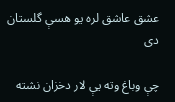عشق عاشق لره يو هسې گلستان دی

چې وباغ وته يې لار دخزان نشته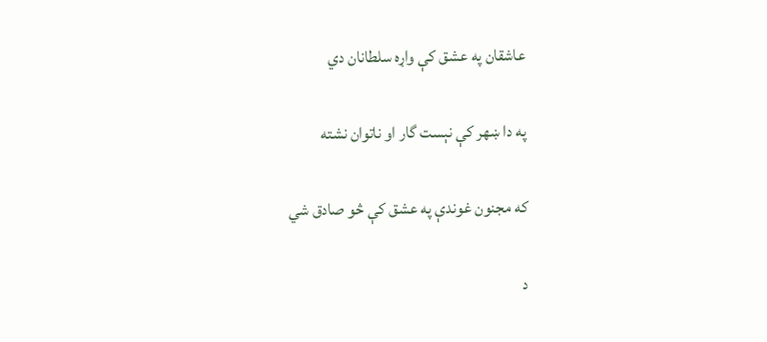عاشقان په عشق کې واړه سلطانان دي

په دا ښهر کې نېست گار او ناتوان نشته

که مجنون غوندې په عشق کې څو صادق شي

د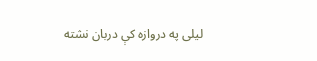ليلی په دروازه کې دربان نشته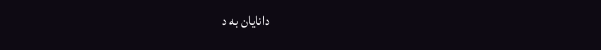دانايان به د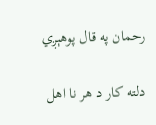رحمان په قال پوهېږي

دلته کار د هر نا اهل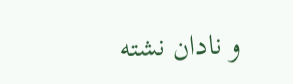و نادان نشته